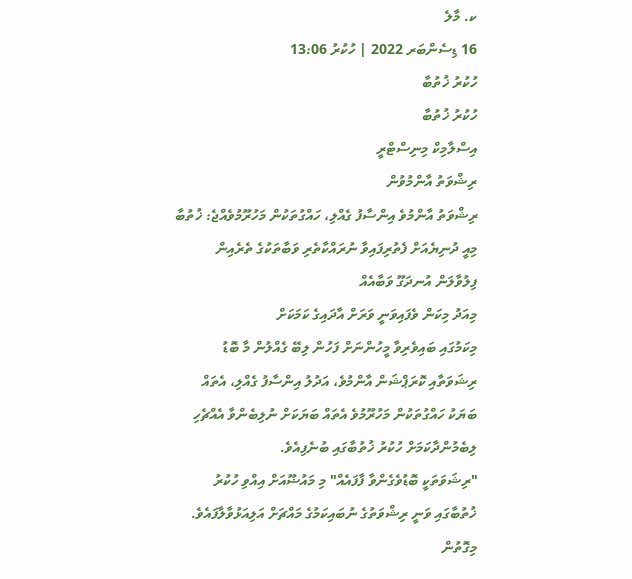ކ. މާލެ
16 ޑިސެންބަރ 2022 | ހުކުރު 13:06
ހުކުރު ޚުތުބާ
ހުކުރު ޚުތުބާ
އިސްލާމިކް މިނިސްޓްރީ
ރިޝްވަތު އާންމުވުން
ރިޝްވަތު އާންމުވެ އިންސާފު ގެއްލި، ހައްގުތަކުން މަހުރޫމުވެއްޖެ: ޚުތުބާ
މިއީ ދުނިޔެއަށް ފެތުރިފައިވާ ނުރައްކާތެރި ވަބާތަކުގެ ތެރެއިން ފިލުވާލަން އުނދަގޫ ވަބާއެއް
މިއަދު މިކަން ވެފައިވަނީ ވަރަށް އާދައިގެ ކަމަކަށް
މިކަމުގައި ބައިވެރިވާ މީހުންނަށް ފަހުން ލިބޭ ގެއްލުން މާ ބޮޑު
ރިޝަވަތާއި ކޮރަޕްޝަން އާންމުވެ، އަދުލު އިންސާފު ގެއްލި، އެތައް ބަޔަކު ހައްގުތަކުން މަހުރޫމުވެ އެތައް ބަޔަކަށް ނުލިބެންވާ އެއްޗެހި ލިބެމުންދާކަމަށް ހުކުރު ޚުތުބާގައި ބުނެފިއެވެ.
"ރިޝަވަތަކީ ބޮޑުވެގެންވާ ފާފައެއް" މި މައުޟޫއަށް އިއްވި ހުކުރު ޚުތުބާގައި ވަނީ ރިޝްވަތުގެ ނުބައިކަމުގެ މައްޗަށް އަލިއަޅުވާލާފައެވެ. މިގޮތުން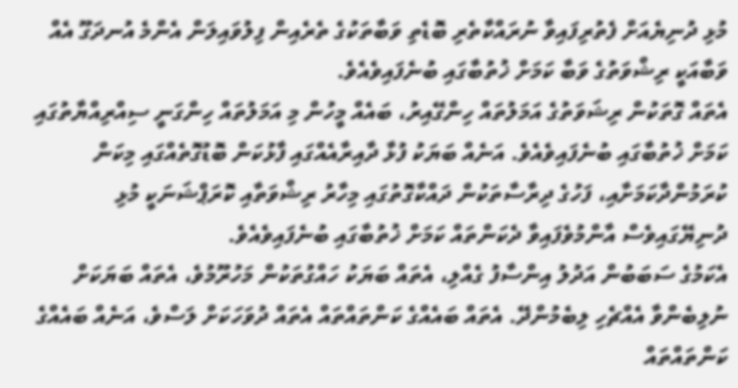މުޅި ދުނިޔެއަށް ފެތުރިފައިވާ ނުރައްކާތެރި ބޮޑެތި ވަބާތަކުގެ ތެރެއިން ފިލުވައިލަން އެންމެ އުނދަގޫ އެއް ވަބާއަކީ ރިޝްވަތުގެ ވަބާ ކަމަށް ޚުތުބާގައި ބުނެފައިވެއެވެ.
އެތައް ގޮތަކުން ރިޝަވަތުގެ އަމަލުތައް ހިންގޭއިރު، ބައެއް މީހުން މި އަމަލުތައް ހިންގަނީ ސިއްރިއްޔާތުގައި ކަމަށް ޚުތުބާގައި ބުނެފައިވެއެވެ. އަނެއް ބަޔަކު ފުޅާ ދާއިރާއެއްގައި ފާޅުކަން ބޮޑުގޮތެއްގައި މިކަން ކުރަމުންދާކަމަށާއި، ފަހުގެ ދިރާސާތަކުން ދައްކާގޮތުގައި މިހާރު ރިޝްވަތާއި ކޮރަޕްޝަނަކީ މުޅި ދުނިޔޭގައިވެސް އާންމުވެފައިވާ ދެކަންތައް ކަމަށް ޚުތުބާގައި ބުނެފައިވެއެވެ.
އެކަމުގެ ސަބަބުން އަދުލު އިންސާފު ގެއްލި، އެތައް ބަޔަކު ހައްގުތަކުން މަހުރޫމުވެ، އެތައް ބަޔަކަށް ނުލިބެންވާ އެއްޗެހި ލިބެމުންދޭ. އެތައް ބައެއްގެ ކަންތައްތައް އެތައް ދުވަހަކަށް ލަސްވެ، އަނެއް ބައެއްގެ ކަންތައްތައް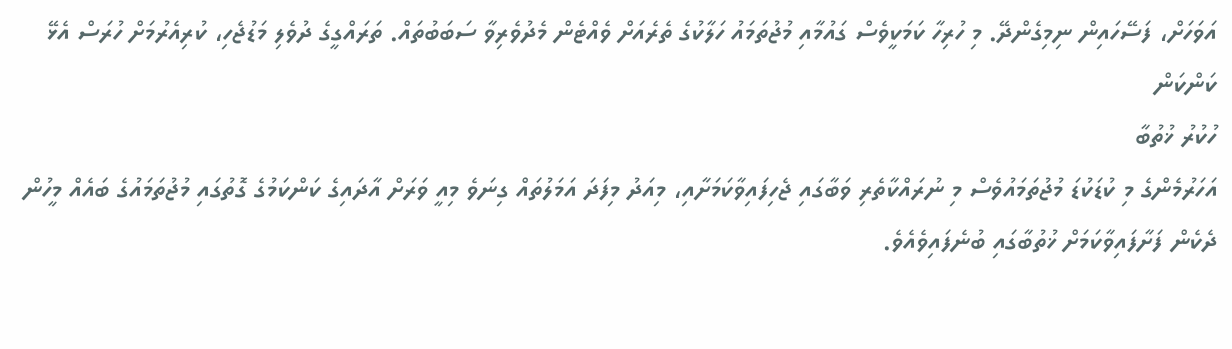އަވަހަށް، ފަސޭހައިން ނިމިގެންދޭ. މި ހުރިހާ ކަމަކީވެސް ގައުމާއި މުޖުތަމައު ހަލާކުގެ ތެރެއަށް ވެއްޓެން މެދުވެރިވާ ސަބަބުތައް. ތަރައްގީގެ ދުވެލި މަޑުޖެހި، ކުރިއެރުމަށް ހުރަސް އެޅޭ ކަންކަން
ހުކުރު ޚުތުބާ
އަހަރުމެންގެ މި ކުޑަކުޑަ މުޖުތަމައުވެސް މި ނުރައްކާތެރި ވަބާގައި ޖެހިފައިވާކަމަށާއި، މިއަދު މިފަދަ އަމަލުތައް ގިނަވެ މިއީ ވަރަށް އާދައިގެ ކަންކަމުގެ ގޮތުގައި މުޖުތަމައުގެ ބައެއް މީހުން ދެކެން ފަށާފައިވާކަމަށް ޚުތުބާގައި ބުނެފައިވެއެވެ.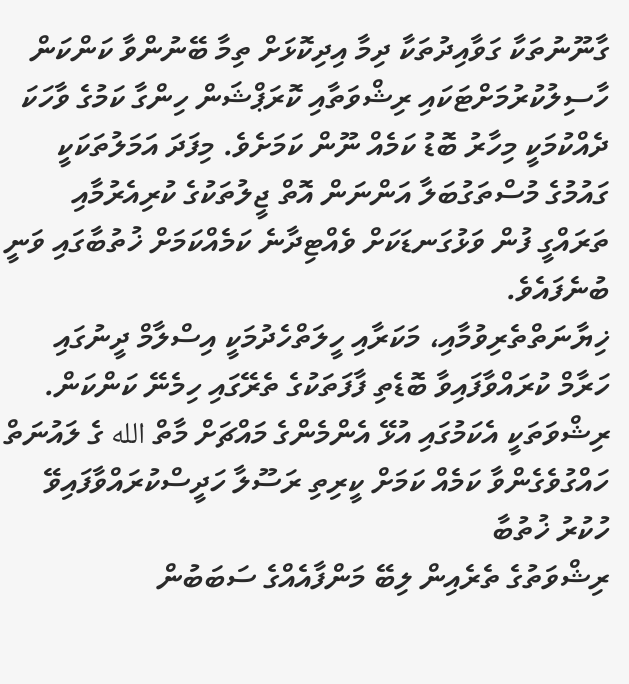ގާނޫނުތަކާ ގަވާއިދުތަކާ ދިމާ އިދިކޮޅަށް ތިމާ ބޭނުންވާ ކަންކަން ހާސިލުކުރުމަށްޓަކައި ރިޝްވަތާއި ކޮރަޕްޝަން ހިންގާ ކަމުގެ ވާހަކަ ދެއްކުމަކީ މިހާރު ބޮޑު ކަމެއް ނޫން ކަމަށެވެ. މިފަދަ އަމަލުތަކަކީ ގައުމުގެ މުސްތަގުބަލާ އަންނަން އޮތް ޖީލުތަކުގެ ކުރިއެރުމާއި ތަރައްގީ ފުން ވަޅުގަނޑަކަށް ވެއްޓިދާނެ ކަމެއްކަމަށް ޚުތުބާގައި ވަނީ ބުނެފައެވެ.
ޚިޔާނަތްތެރިވުމާއި، މަކަރާއި ހީލަތްހެދުމަކީ އިސްލާމް ދީނުގައި ހަރާމް ކުރައްވާފައިވާ ބޮޑެތި ފާފަތަކުގެ ތެރޭގައި ހިމެނޭ ކަންކަން. ރިޝްވަތަކީ އެކަމުގައި އުޅޭ އެންމެންގެ މައްޗަށް މާތް الله ގެ ލައުނަތް ހައްގުވެގެންވާ ކަމެއް ކަމަށް ކީރިތި ރަސޫލާ ހަދީސްކުރައްވާފައިވޭ
ހުކުރު ޚުތުބާ
ރިޝްވަތުގެ ތެރެއިން ލިބޭ މަންފާއެއްގެ ސަބަބުން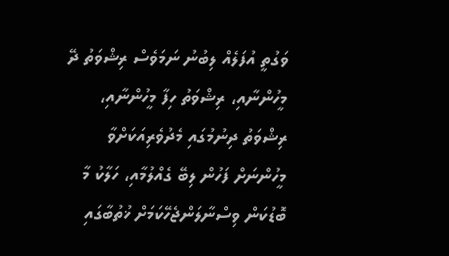ވަގުތީ އުފަލެއް ލިބުނު ނަމަވެސް ރިޝްވަތު ދޭ މީހުންނާއި، ރިޝްވަތު ހިފާ މީހުންނާއި، ރިޝްވަތު ދިނުމުގައި މެދުވެރިއަކަށްވާ މީހުންނަށް ފަހުން ލިބޭ ގެއްލުމާއި، ހަލާކު މާ ބޮޑުކަން ވިސްނާލަންޖެހޭކަމަށް ޚުތުބާގައި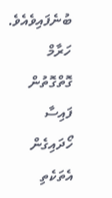ބުނެފައިވެއެވެ. ހަރާމް ގޮތްގޮތުން ފައިސާ ހޯދައިގެން އެތަކެތި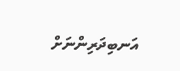އަނބިދަރިންނަށް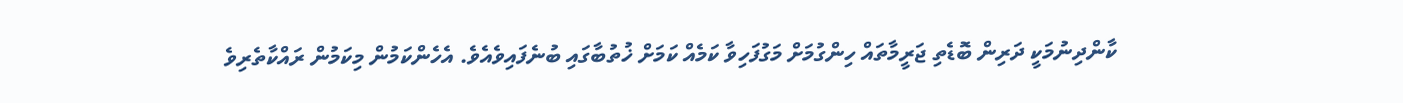ކާންދިނުމަކީ ދަރިން ބޮޑެތި ޖަރީމާތައް ހިންގުމަށް މަގުފަހިވާ ކަމެއް ކަމަށް ޚުތުބާގައި ބުނެފައިވެއެވެ. އެހެންކަމުން މިކަމުން ރައްކާތެރިވެ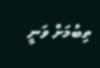ތިބުމަށް ވަނީ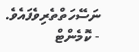ނަސޭހަތްތެރިވެފައެވެ.
- ކޮމެންޓް